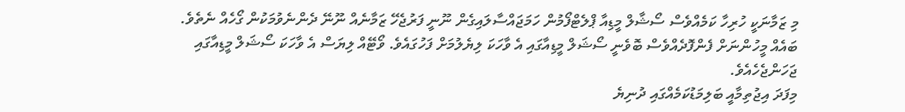މި ޒަމާނަކީ ހުރިހާ ކަމެއްވެސް ސޯޝާލް މީޑިއާ ޕްލެޓްފޯމުން ހަމަޖައްސާލައިގެން ނޫނީ ފަރުޖެހޭ ޒަމާނެއް ނޫނޭ ދެންނެވުމަކުން ގޯހެއް ނެތެވެ. ބައެއް މީހުންނަށް ފެންފޮދެއްވެސް ބޮވެނީ ސޯޝަލް މީޑިއާގައި އެ ވާހަކަ ލިޔެލުމަށް ފަހުގައެވެ. ވޯޓޭއް ލިޔަސް އެ ވާހަކަ ސޯޝަލް މީޑިއާގައި ޖަހަންޖެހެއެވެ.
މިފަދަ އިޖުތިމާއީ ބަލިމަޑުކަމެއްގައި ދުނިޔެ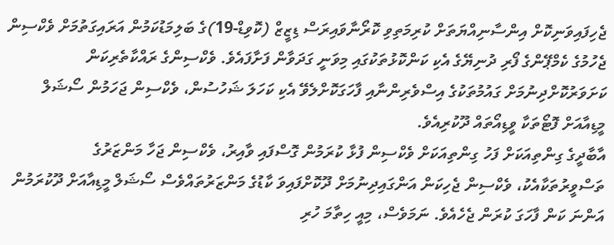ޖެހިފައިވަނިކޮށް އިންސާނިއްޔަތަށް ކުރިމަތިވި ކޮރޯނާވައިރަސް ޑިޒީޒް (ކޮވިޑް-19)ގެ ބަލިމަޑުކަމުން އަރައިގަތުމަށް ވެކްސިން ޖެހުމުގެ ކެމްޕޭންގެ ފޯރި ދުނިޔޭގެ އެކި ކަންކޮޅުތަކުގައި މިވަނީ ގަދަވާން ފަށާފައެވެ. ވެކްސިންގެ ރައްކާތެރިކަން ކަށަވަރުކޮށްދިނުމަށް ގައުމުތަކުގެ އިސްވެރިންނާއި ފާހަގަކޮށްލެވޭ އެކި ކަހަލަ ޝަހުސުން، ވެކްސިން ޖަހަމުން ސޯޝަލް މީޑިއާއަށް ފޮޓޯތަކާ ވީޑިއޯތައް ދޫކުރިއެވެ.
އާބާދީގެ ގިންތިއަކަށް ފަހު ގިންތިއަކަށް ވެކްސިން ފުޅާ ކުރަމުން ގޮސްފައި ވާއިރު، ވެކްސިން ޖަހާ މަންޒަރުގެ ތަސްވީރުތަކާއެކު، ވެކްސިން ޖެހިކަން އަންގައިދިނުމަށް ދޫކޮށްފައިވަ ކާޑުގެ މަންޒަރުތައްވެސް ސޯޝަލް މީޑިއާއަށް ދޫކުރަމުން އަންނަ ކަން ފާހަގަ ކުރަން ޖެހެއެވެ. ނަމަވެސް، މިއީ ހިތާމަ ހުރި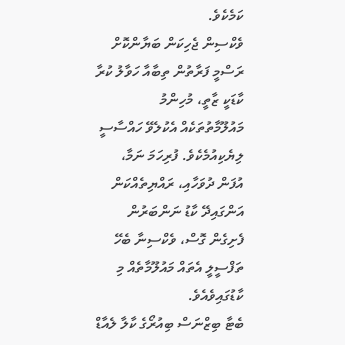ކަމެކެވެ.
ވެކްސިން ޖެހިކަން ބަޔާންކޮށް ރަސްމީ ފަރާތުން ތިބާއާ ހަވާލު ކުރާ ކާޑަކީ ޒާތީ، މުހިންމު މައުލޫމާތުތަކެއް އެކުލެވޭ ހައްސާސީ ލިޔެކިއުމެކެވެ. ފުރިހަމަ ނަމާ، އުފަން ދުވަހާއި، ރައްޔިތެއްކަން އަންގައިދޭ ކާޑު ނަންބަރުން ފެށިގެން ގޮސް، ވެކްސިނާ ބެހޭ ތަފްސީލީ އެތައް މައުލޫމާތެއް މި ކާޑުގައިވެއެވެ.
ބެޓާ ބިޒްނަސް ބިއުރޯގެ ކާލާ ލެއާޑް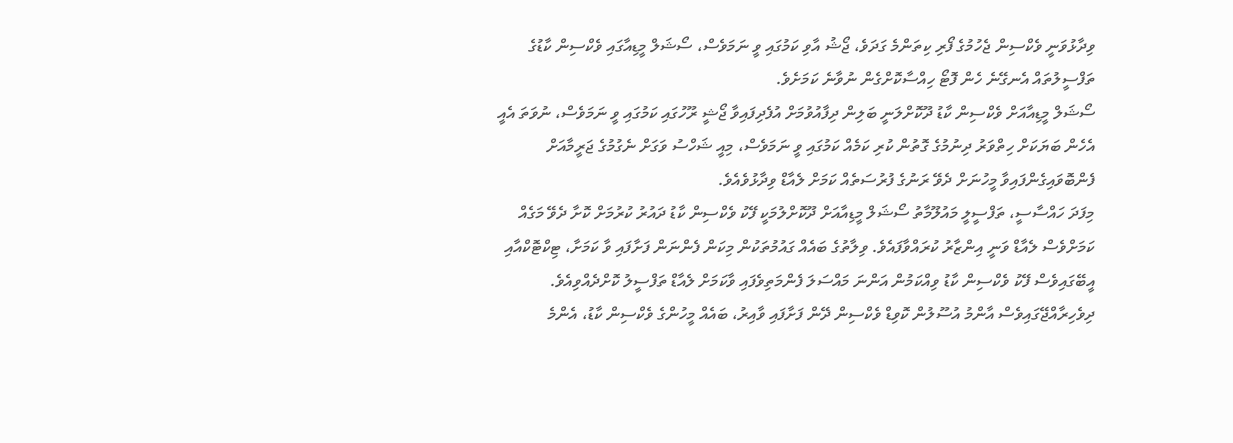ވިދާޅުވަނީ ވެކްސިން ޖެހުމުގެ ފޯރި ކިތަންމެ ގަދަވެ، ޖޯޝު އާވި ކަމުގައި ވީ ނަމަވެސް، ސޯޝަލް މީޑިއާގައި ވެކްސިން ކާޑުގެ ތަފްސީލުތައް އެނގޭނެ ހެން ފޮޓޯ ހިއްސާކޮށްގެން ނުވާނެ ކަމަށެވެ.
ސޯޝަލް މީޑިއާއަށް ވެކްސިން ކާޑު ދޫކޮށްލަނީ ބަލިން ދިފާއުވުމަށް އުފެދިފައިވާ ޖޯޝީ ރޫހުގައި ކަމުގައި ވީ ނަމަވެސް، ނުވަތަ އެއީ އެހެން ބަޔަކަށް ހިތްވަރު ދިނުމުގެ ގޮތުން ކުރި ކަމެއް ކަމުގައި ވީ ނަމަވެސް، މިއީ ޝަހްސު ވަގަށް ނެގުމުގެ ޖަރީމާއަށް ފެންބޮވައިގެންފައިވާ މީހުނަށް ދެވޭ ރަނުގެ ފުރުސަތެއް ކަމަށް ލެއާޑް ވިދާޅުވެއެވެ.
މިފަދަ ހައްސާސީ، ތަފްސީލީ މައުލޫމާތު ސޯޝަލް މީޑިއާއަށް ދޫކޮށްލުމަކީ ފޭކު ވެކްސިން ކާޑު ދައުރު ކުރުމަށް ކޮށާ ދެވޭ މަގެއް ކަމަށްވެސް ލެއާޑް ވަނީ އިންޒާރު ކުރައްވާފައެވެ. ވިލާތުގެ ބައެއް ގައުމުތަކުން މިކަން ފެންނަން ފަށާފައި ވާ ކަމަށާ، ޓިކްޓޮކްއާއި އީބޭގައިވެސް ފޭކު ވެކްސިން ކާޑު ވިއްކަމުން އަންނަ މައްސަލަ ފެންމަތިވެފައި ވާކަމަށް ލެއާޑް ތަފްސީލު ކޮށްދެއްވިއެވެ.
ދިވެހިރާއްޖޭގައިވެސް އާންމު އުސޫލުން ކޮވިޑް ވެކްސިން ދޭން ފަށާފައި ވާއިރު، ބައެއް މީހުންގެ ވެކްސިން ކާޑު، އެންމެ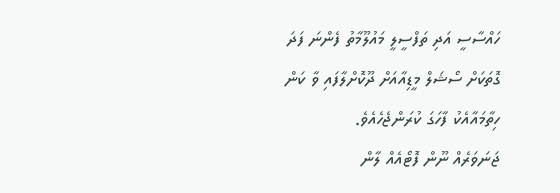ހައްސާސީ އަދި ތަފްސީލީ މައުލޫމާތު ފެންނަ ފަދަ ގޮތަކަށް ސޯޝަލް މީޑިއާއަށް ދޫކޮށްލާފައި ވާ ކަން ހިތާމައާއެކު ފާހަގަ ކުރަންޖެހެއެވެ.
ޖަނަވަރެއް ނޫން ފޮޓޯއެއް ލާން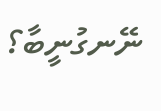ނޭނގުނީބާ؟